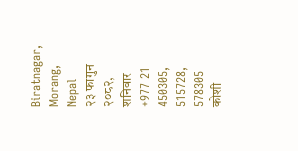Biratnagar, Morang, Nepal
२३ फागुन २०८२, शनिवार
+977 21 450305, 515728, 578305
कोशी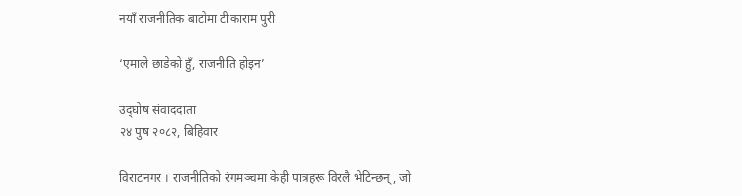नयाँ राजनीतिक बाटोमा टीकाराम पुरी

‘एमाले छाडेको हुँ, राजनीति होइन’

उद्‌घोष संवाददाता
२४ पुष २०८२, बिहिवार

विराटनगर । राजनीतिको रंगमञ्चमा केही पात्रहरू विरलै भेटिन्छन्, जो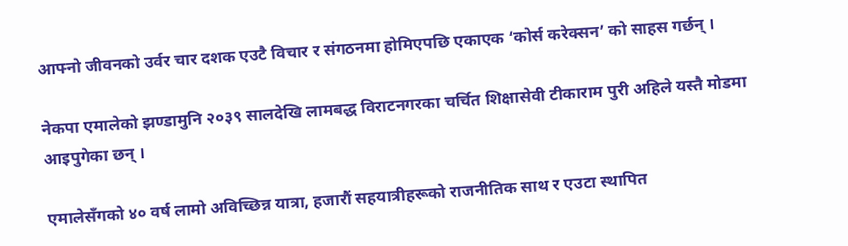आफ्नो जीवनको उर्वर चार दशक एउटै विचार र संगठनमा होमिएपछि एकाएक ‘कोर्स करेक्सन’ को साहस गर्छन् ।

नेकपा एमालेको झण्डामुनि २०३९ सालदेखि लामबद्ध विराटनगरका चर्चित शिक्षासेवी टीकाराम पुरी अहिले यस्तै मोडमा आइपुगेका छन् ।

एमालेसँगको ४० वर्ष लामो अविच्छिन्न यात्रा, हजारौं सहयात्रीहरूको राजनीतिक साथ र एउटा स्थापित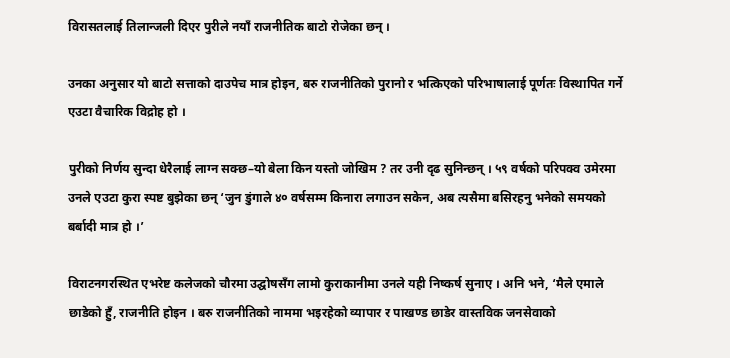विरासतलाई तिलान्जली दिएर पुरीले नयाँ राजनीतिक बाटो रोजेका छन् ।

उनका अनुसार यो बाटो सत्ताको दाउपेच मात्र होइन, बरु राजनीतिको पुरानो र भत्किएको परिभाषालाई पूर्णतः विस्थापित गर्ने एउटा वैचारिक विद्रोह हो ।

पुरीको निर्णय सुन्दा धेरैलाई लाग्न सक्छ–यो बेला किन यस्तो जोखिम ? तर उनी दृढ सुनिन्छन् । ५९ वर्षको परिपक्व उमेरमा उनले एउटा कुरा स्पष्ट बुझेका छन् ‘जुन डुंगाले ४० वर्षसम्म किनारा लगाउन सकेन, अब त्यसैमा बसिरहनु भनेको समयको बर्बादी मात्र हो ।’

विराटनगरस्थित एभरेष्ट कलेजको चौरमा उद्घोषसँग लामो कुराकानीमा उनले यही निष्कर्ष सुनाए । अनि भने, ‘मैले एमाले छाडेको हुँ, राजनीति होइन । बरु राजनीतिको नाममा भइरहेको व्यापार र पाखण्ड छाडेर वास्तविक जनसेवाको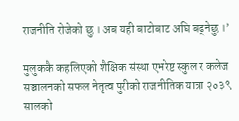राजनीति रोजेको छु । अब यही बाटोबाट अघि बढ्नेछु ।’

मुलुककै कहलिएको शैक्षिक संस्था एभरेष्ट स्कुल र कलेज सञ्चालनको सफल नेतृत्व पुरीको राजनीतिक यात्रा २०३९ सालको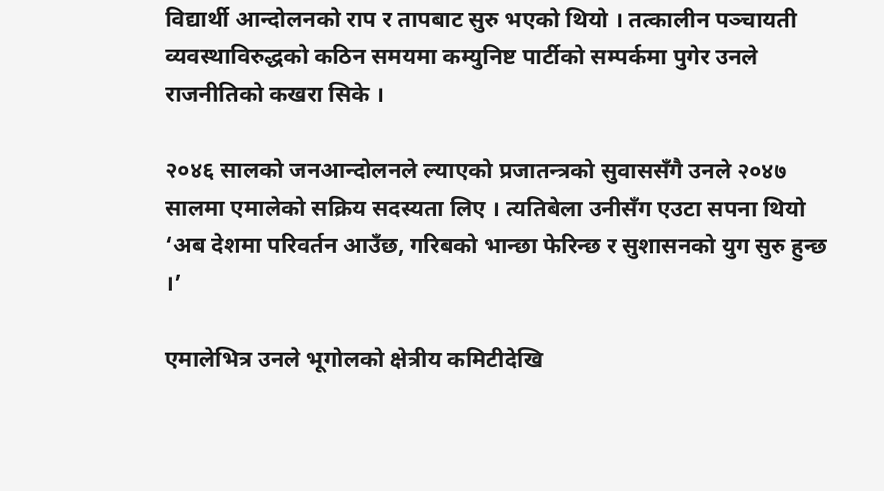विद्यार्थी आन्दोलनको राप र तापबाट सुरु भएको थियो । तत्कालीन पञ्चायती व्यवस्थाविरुद्धको कठिन समयमा कम्युनिष्ट पार्टीको सम्पर्कमा पुगेर उनले राजनीतिको कखरा सिके ।

२०४६ सालको जनआन्दोलनले ल्याएको प्रजातन्त्रको सुवाससँगै उनले २०४७ सालमा एमालेको सक्रिय सदस्यता लिए । त्यतिबेला उनीसँग एउटा सपना थियो ‘अब देशमा परिवर्तन आउँछ, गरिबको भान्छा फेरिन्छ र सुशासनको युग सुरु हुन्छ ।’

एमालेभित्र उनले भूगोलको क्षेत्रीय कमिटीदेखि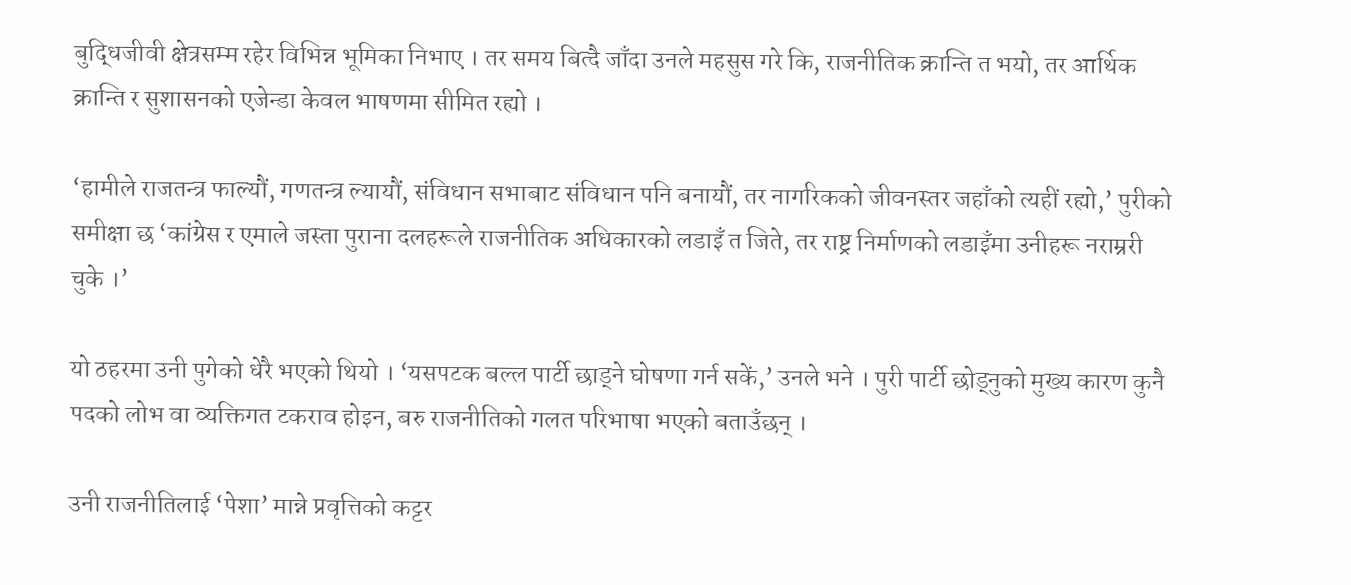बुद्धिजीवी क्षेत्रसम्म रहेर विभिन्न भूमिका निभाए । तर समय बित्दै जाँदा उनले महसुस गरे कि, राजनीतिक क्रान्ति त भयो, तर आर्थिक क्रान्ति र सुशासनको एजेन्डा केवल भाषणमा सीमित रह्यो ।

‘हामीले राजतन्त्र फाल्यौं, गणतन्त्र ल्यायौं, संविधान सभाबाट संविधान पनि बनायौं, तर नागरिकको जीवनस्तर जहाँको त्यहीं रह्यो,’ पुरीको समीक्षा छ ‘कांग्रेस र एमाले जस्ता पुराना दलहरूले राजनीतिक अधिकारको लडाइँ त जिते, तर राष्ट्र निर्माणको लडाइँमा उनीहरू नराम्ररी चुके ।’

यो ठहरमा उनी पुगेको धेरै भएको थियो । ‘यसपटक बल्ल पार्टी छाड्ने घोषणा गर्न सकें,’ उनले भने । पुरी पार्टी छोड्नुको मुख्य कारण कुनै पदको लोभ वा व्यक्तिगत टकराव होइन, बरु राजनीतिको गलत परिभाषा भएको बताउँछन् ।

उनी राजनीतिलाई ‘पेशा’ मान्ने प्रवृत्तिको कट्टर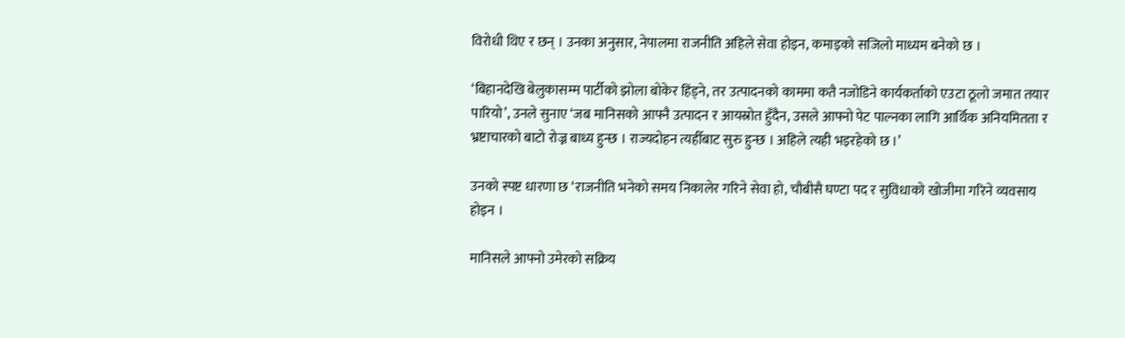विरोधी थिए र छन् । उनका अनुसार, नेपालमा राजनीति अहिले सेवा होइन, कमाइको सजिलो माध्यम बनेको छ ।

‘बिहानदेखि बेलुकासम्म पार्टीको झोला बोकेर हिंड्ने, तर उत्पादनको काममा कतै नजोडिने कार्यकर्ताको एउटा ठूलो जमात तयार पारियो’, उनले सुनाए ‘जब मानिसको आफ्नै उत्पादन र आयस्रोत हुँदैन, उसले आफ्नो पेट पाल्नका लागि आर्थिक अनियमितता र भ्रष्टाचारको बाटो रोज्न बाध्य हुन्छ । राज्यदोहन त्यहीँबाट सुरु हुन्छ । अहिले त्यही भइरहेको छ ।’

उनको स्पष्ट धारणा छ ‘राजनीति भनेको समय निकालेर गरिने सेवा हो, चौबीसै घण्टा पद र सुविधाको खोजीमा गरिने व्यवसाय होइन ।

मानिसले आफ्नो उमेरको सक्रिय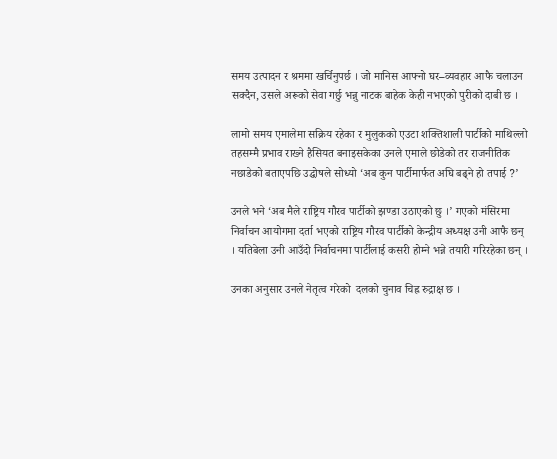समय उत्पादन र श्रममा खर्चिनुपर्छ । जो मानिस आफ्नो घर–व्यवहार आफै चलाउन सक्दैन, उसले अरूको सेवा गर्छु भन्नु नाटक बाहेक केही नभएको पुरीको दाबी छ ।

लामो समय एमालेमा सक्रिय रहेका र मुलुकको एउटा शक्तिशाली पार्टीको माथिल्लो तहसम्मै प्रभाव राख्ने हैसियत बनाइसकेका उनले एमाले छोडेको तर राजनीतिक नछाडेको बताएपछि उद्घोषले सोध्यो ‘अब कुन पार्टीमार्फत अघि बढ्ने हो तपाई ?’

उनले भने ‘अब मैले राष्ट्रिय गौरव पार्टीको झण्डा उठाएको छु ।’ गएको मंसिरमा निर्वाचन आयोगमा दर्ता भएको राष्ट्रिय गौरव पार्टीको केन्द्रीय अध्यक्ष उनी आफै छन् । यतिबेला उनी आउँदो निर्वाचनमा पार्टीलाई कसरी होम्ने भन्ने तयारी गरिरहेका छन् ।

उनका अनुसार उनले नेतृत्व गरेको  दलको चुनाव चिह्न रुद्राक्ष छ ।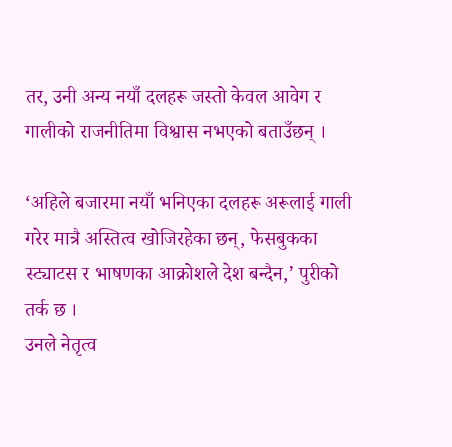तर, उनी अन्य नयाँ दलहरू जस्तो केवल आवेग र गालीको राजनीतिमा विश्वास नभएको बताउँछन् ।

‘अहिले बजारमा नयाँ भनिएका दलहरू अरूलाई गाली गरेर मात्रै अस्तित्व खोजिरहेका छन्, फेसबुकका स्ट्याटस र भाषणका आक्रोशले देश बन्दैन,’ पुरीको तर्क छ ।
उनले नेतृत्व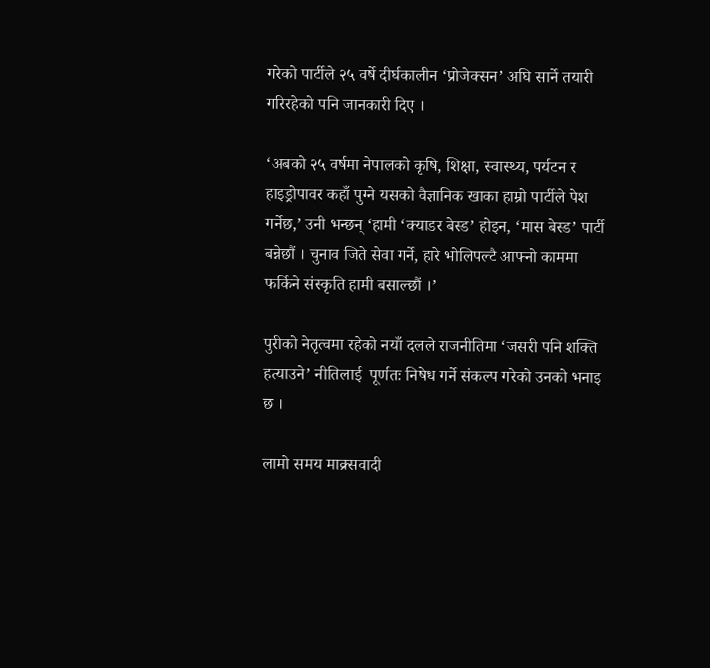गरेको पार्टीले २५ वर्षे दीर्घकालीन ‘प्रोजेक्सन’ अघि सार्ने तयारी गरिरहेको पनि जानकारी दिए ।

‘अबको २५ वर्षमा नेपालको कृषि, शिक्षा, स्वास्थ्य, पर्यटन र हाइड्रोपावर कहाँ पुग्ने यसको वैज्ञानिक खाका हाम्रो पार्टीले पेश गर्नेछ,’ उनी भन्छन् ‘हामी ‘क्याडर बेस्ड’ होइन, ‘मास बेस्ड’ पार्टी बन्नेछौं । चुनाव जिते सेवा गर्ने, हारे भोलिपल्टै आफ्नो काममा फर्किने संस्कृति हामी बसाल्छौं ।’

पुरीको नेतृत्वमा रहेको नयाँ दलले राजनीतिमा ‘जसरी पनि शक्ति हत्याउने’ नीतिलाई  पूर्णतः निषेध गर्ने संकल्प गरेको उनको भनाइ छ ।

लामो समय माक्र्सवादी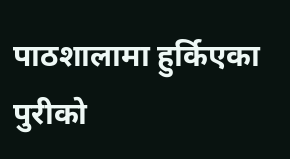पाठशालामा हुर्किएका पुरीको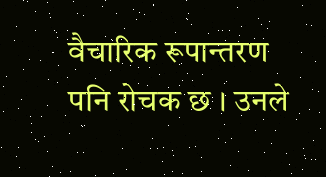वैचारिक रूपान्तरण पनि रोचक छ । उनले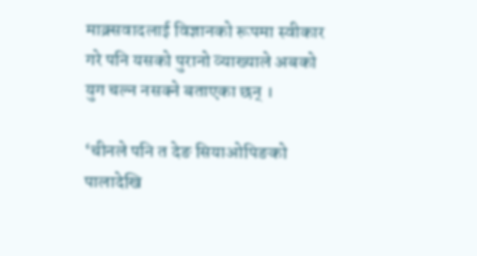माक्र्सवादलाई विज्ञानको रूपमा स्वीकार गरे पनि यसको पुरानो व्याख्याले अबको युग चल्न नसक्ने बताएका छन् ।

‘चीनले पनि त देङ सियाओपिङको पालादेखि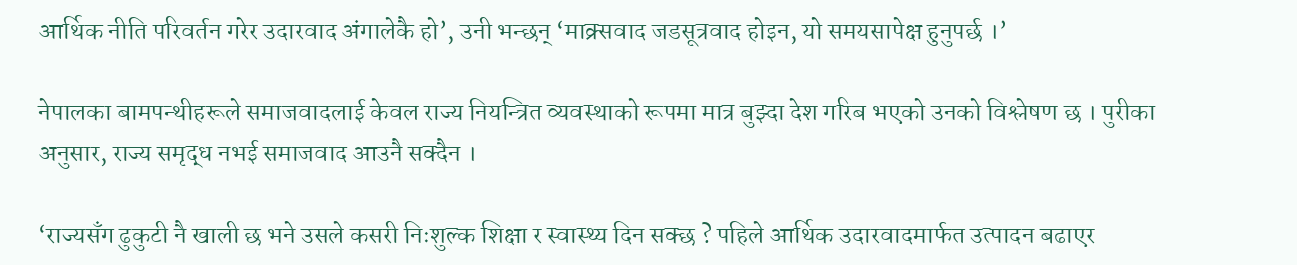आर्थिक नीति परिवर्तन गरेर उदारवाद अंगालेकै हो’, उनी भन्छन् ‘माक्र्सवाद जडसूत्रवाद होइन, यो समयसापेक्ष हुनुपर्छ ।’

नेपालका बामपन्थीहरूले समाजवादलाई केवल राज्य नियन्त्रित व्यवस्थाको रूपमा मात्र बुझ्दा देश गरिब भएको उनको विश्लेषण छ । पुरीका अनुसार, राज्य समृद्ध नभई समाजवाद आउनै सक्दैन ।

‘राज्यसँग ढुकुटी नै खाली छ भने उसले कसरी निःशुल्क शिक्षा र स्वास्थ्य दिन सक्छ ? पहिले आर्थिक उदारवादमार्फत उत्पादन बढाएर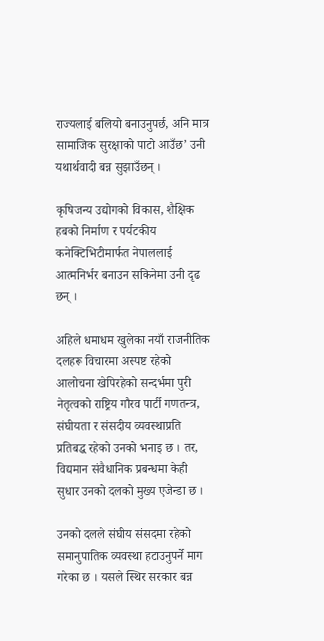राज्यलाई बलियो बनाउनुपर्छ, अनि मात्र सामाजिक सुरक्षाको पाटो आउँछ’ उनी यथार्थवादी बन्न सुझाउँछन् ।

कृषिजन्य उद्योगको विकास, शैक्षिक हबको निर्माण र पर्यटकीय कनेक्टिभिटीमार्फत नेपाललाई आत्मनिर्भर बनाउन सकिनेमा उनी दृढ छन् ।

अहिले धमाधम खुलेका नयाँ राजनीतिक दलहरू विचारमा अस्पष्ट रहेको आलोचना खेपिरहेको सन्दर्भमा पुरी नेतृत्वको राष्ट्रिय गौरव पार्टी गणतन्त्र, संघीयता र संसदीय व्यवस्थाप्रति प्रतिबद्ध रहेको उनको भनाइ छ । तर, विद्यमान संवैधानिक प्रबन्धमा केही सुधार उनको दलको मुख्य एजेन्डा छ ।

उनको दलले संघीय संसदमा रहेको समानुपातिक व्यवस्था हटाउनुपर्ने माग गरेका छ । यसले स्थिर सरकार बन्न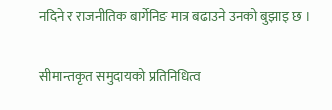नदिने र राजनीतिक बार्गेनिङ मात्र बढाउने उनको बुझाइ छ ।

सीमान्तकृत समुदायको प्रतिनिधित्व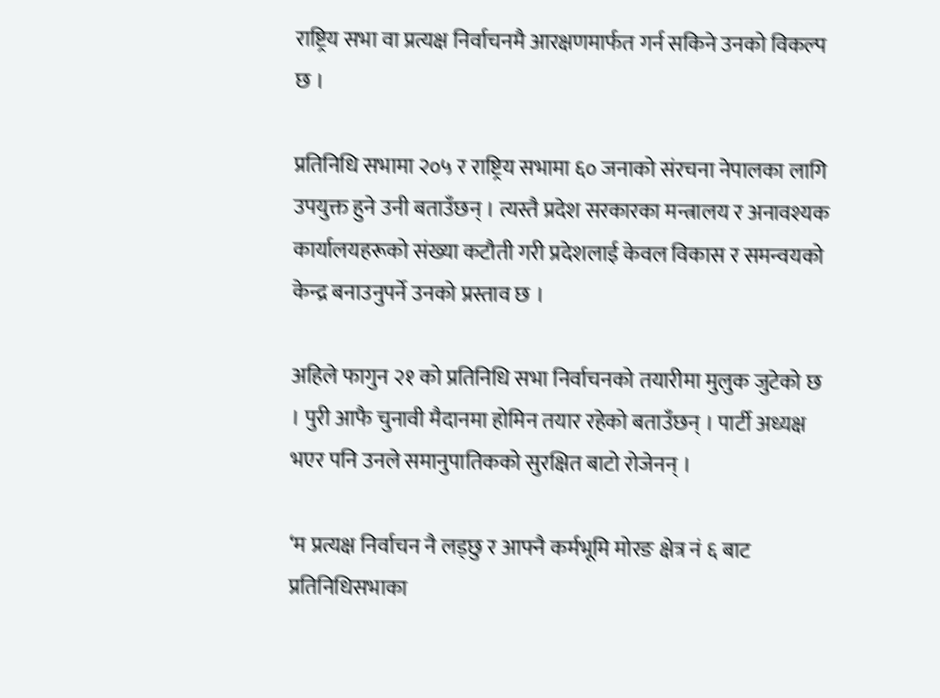राष्ट्रिय सभा वा प्रत्यक्ष निर्वाचनमै आरक्षणमार्फत गर्न सकिने उनको विकल्प छ ।

प्रतिनिधि सभामा २०५ र राष्ट्रिय सभामा ६० जनाको संरचना नेपालका लागि उपयुक्त हुने उनी बताउँछन् । त्यस्तै प्रदेश सरकारका मन्त्रालय र अनावश्यक कार्यालयहरूको संख्या कटौती गरी प्रदेशलाई केवल विकास र समन्वयको केन्द्र बनाउनुपर्ने उनको प्रस्ताव छ ।

अहिले फागुन २१ को प्रतिनिधि सभा निर्वाचनको तयारीमा मुलुक जुटेको छ । पुरी आफै चुनावी मैदानमा होमिन तयार रहेको बताउँछन् । पार्टी अध्यक्ष भएर पनि उनले समानुपातिकको सुरक्षित बाटो रोजेनन् ।

‘म प्रत्यक्ष निर्वाचन नै लड्छु र आफ्नै कर्मभूमि मोरङ क्षेत्र नं ६ बाट प्रतिनिधिसभाका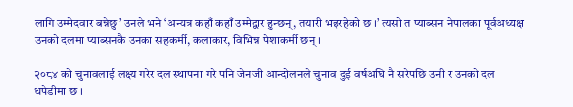लागि उम्मेदवार बन्नेछु’ उनले भने ‘अन्यत्र कहाँ कहाँ उम्मेद्वार हुन्छन्, तयारी भइरहेको छ ।’ त्यसो त प्याब्सन नेपालका पूर्वअध्यक्ष उनको दलमा प्याब्सनकै उनका सहकर्मी, कलाकार, विभिन्न पेशाकर्मी छन् ।

२०८४ को चुनावलाई लक्ष्य गरेर दल स्थापना गरे पनि जेनजी आन्दोलनले चुनाव दुई वर्षअघि नै सरेपछि उनी र उनको दल धपेडीमा छ ।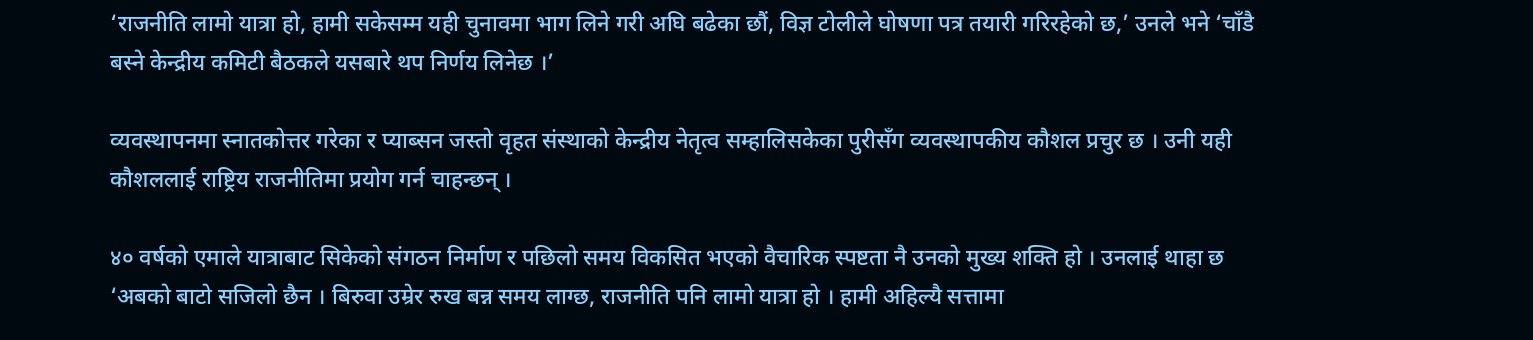‘राजनीति लामो यात्रा हो, हामी सकेसम्म यही चुनावमा भाग लिने गरी अघि बढेका छौं, विज्ञ टोलीले घोषणा पत्र तयारी गरिरहेको छ,’ उनले भने ‘चाँडै बस्ने केन्द्रीय कमिटी बैठकले यसबारे थप निर्णय लिनेछ ।’

व्यवस्थापनमा स्नातकोत्तर गरेका र प्याब्सन जस्तो वृहत संस्थाको केन्द्रीय नेतृत्व सम्हालिसकेका पुरीसँग व्यवस्थापकीय कौशल प्रचुर छ । उनी यही कौशललाई राष्ट्रिय राजनीतिमा प्रयोग गर्न चाहन्छन् ।

४० वर्षको एमाले यात्राबाट सिकेको संगठन निर्माण र पछिलो समय विकसित भएको वैचारिक स्पष्टता नै उनको मुख्य शक्ति हो । उनलाई थाहा छ ‘अबको बाटो सजिलो छैन । बिरुवा उम्रेर रुख बन्न समय लाग्छ, राजनीति पनि लामो यात्रा हो । हामी अहिल्यै सत्तामा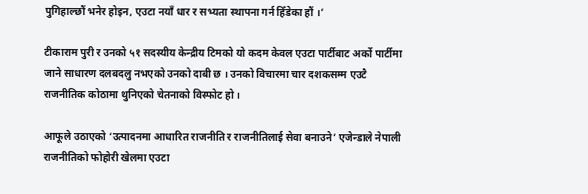पुगिहाल्छौं भनेर होइन, एउटा नयाँ धार र सभ्यता स्थापना गर्न हिँडेका हौं ।’

टीकाराम पुरी र उनको ५१ सदस्यीय केन्द्रीय टिमको यो कदम केवल एउटा पार्टीबाट अर्को पार्टीमा जाने साधारण दलबदलु नभएको उनको दाबी छ । उनको विचारमा चार दशकसम्म एउटै राजनीतिक कोठामा थुनिएको चेतनाको विस्फोट हो ।

आफूले उठाएको ‘उत्पादनमा आधारित राजनीति र राजनीतिलाई सेवा बनाउने’ एजेन्डाले नेपाली राजनीतिको फोहोरी खेलमा एउटा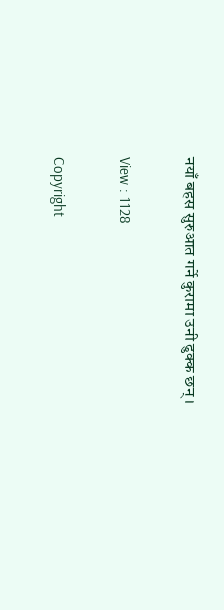नयाँ बहस सुरुआत गर्ने कुरामा उनी ढुक्क छन् ।

View : 1128

Copyright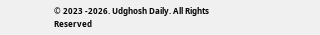© 2023 -2026. Udghosh Daily. All Rights Reserved